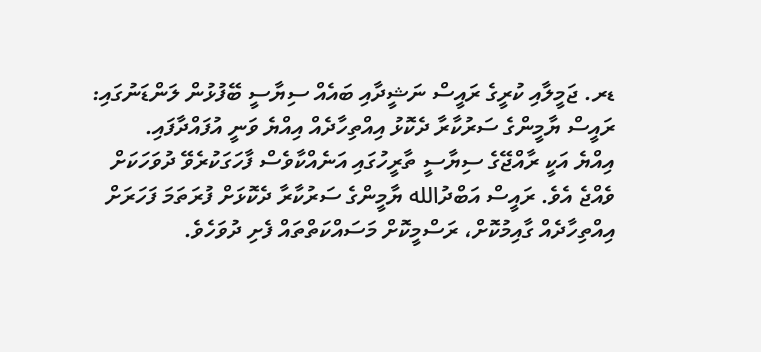ޑރ. ޖަމީލާއި ކުރީގެ ރައީސް ނަޝީދާއި ބައެއް ސިޔާސީ ބޭފުޅުން ލަންޑަނުގައި: ރައީސް ޔާމީންގެ ސަރުކާރާ ދެކޮޅު އިއްތިހާދެއް އިއްޔެ ވަނީ އުފައްދާފައި.
އިއްޔެ އަކީ ރާއްޖޭގެ ސިޔާސީ ތާރީހުގައި އަނެއްކާވެސް ފާހަގަކުރެވޭ ދުވަހަކަށް ވެއްޖެ އެވެ. ރައީސް އަބްދުالله ޔާމީންގެ ސަރުކާރާ ދެކޮޅަށް ފުރަތަމަ ފަހަރަށް އިއްތިހާދެއް ގާއިމުކޮށް، ރަސްމީކޮށް މަސައްކަތްތައް ފެށި ދުވަހެވެ.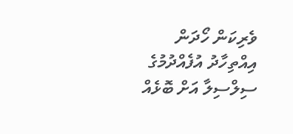ވެރިކަން ހޯދަން އިއްތިހާދު އުފެއްދުމުގެ ސިލްސިލާ އަށް ބޮޅެއް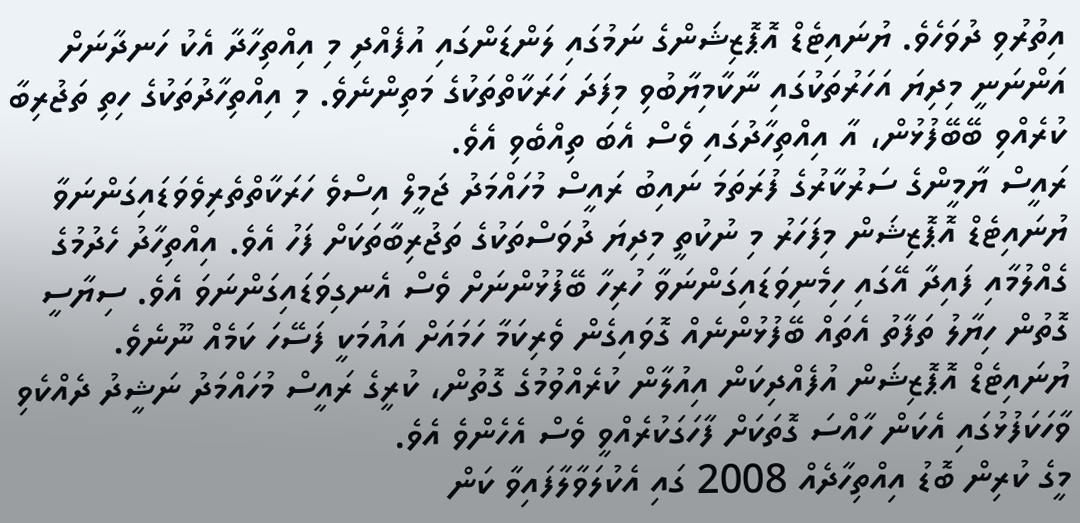އިތުރުވި ދުވަހެވެ. ޔުނައިޓެޑް އޮޕޮޒިޝަންގެ ނަމުގައި ލަންޑަންގައި އުފެއްދި މި އިއްތިހާދާ އެކު ހަނދާނަށް އަންނަނީ މިދިޔަ އަހަރުތަކުގައި ނާކާމިޔާބުވި މިފަދަ ހަރަކާތްތަކުގެ މަތިންނެވެ. މި އިއްތިހާދުތަކުގެ ހިތި ތަޖުރިބާ ކުރެއްވި ބޭބޭފުޅުން، އާ އިއްތިހާދުގައި ވެސް އެބަ ތިއްބެވި އެވެ.
ރައީސް ޔާމީންގެ ސަރުކާރުގެ ފުރަތަމަ ނައިބު ރައީސް މުހައްމަދު ޖަމީލް އިސްވެ ހަރަކާތްތެރިވެވަޑައިގަންނަވާ ޔުނައިޓެޑް އޮޕޮޒިޝަން މިފަހަރު މި ނުކުތީ މިދިޔަ ދުވަސްތަކުގެ ތަޖުރިބާތަކަށް ފަހު އެވެ. އިއްތިހާދު ހެދުމުގެ ގެއްލުމާއި ފައިދާ އޭގައި ހިމެނިވަޑައިގަންނަވާ ހުރިހާ ބޭފުޅުންނަށް ވެސް އެނގިވަޑައިގަންނަވަ އެވެ. ސިޔާސީ ގޮތުން ހިޔާލު ތަފާތު އެތައް ބޭފުޅުންނެއް ގޮވައިގެން ވެރިކަމާ ހަމައަށް އައުމަކީ ފަސޭހަ ކަމެއް ނޫނެވެ. ޔުނައިޓެޑް އޮޕޮޒިޝަން އުފެއްދިކަން އިއުލާން ކުރެއްވުމުގެ ގޮތުން، ކުރީގެ ރައީސް މުހައްމަދު ނަޝީދު ދެއްކެވި ވާހަކަފުޅުގައި އެކަން ހާއްސަ ގޮތަކަށް ފާހަގަކުރެއްވީ ވެސް އެހެންވެ އެވެ.
މީގެ ކުރިން ބޮޑު އިއްތިހާދެއް 2008 ގައި އެކުލަވާލާފައިވާ ކަން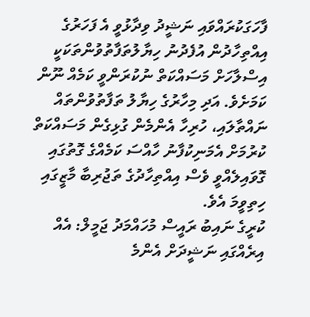ފާހަގަކުރައްވައި ނަޝީދު ވިދާޅުވީ އެ ފަހަރުގެ އިއްތިހާދުން އުފެދުނު ހިޔާލުތަފާތުވުންތަކަކީ އިސްލާހަށް މަސައްކަތް ނުކުރަންވީ ކަމެއް ނޫން ކަމަށެވެ. އަދި މިހާރުގެ ހިޔާލު ތަފާތުވުންތައް ނައްތާލައި، ހުރިހާ އެންމެން ގުޅިގެން މަސައްކަތް ކުރުމަށް އެމަނިކުފާނު ހާއްސަ ކަމެއްގެ ގޮތުގައި ގޮވައިލެއްވީ ވެސް އިއްތިހާދުގެ ތަޖުރިބާ މާޒީގައި ހިތިވީމަ އެވެ.
ކުރީގެ ނައިބު ރައީސް މުހައްމަދު ޖަމީލް: އެއް އިރެއްގައި ނަޝީދަށް އެންމެ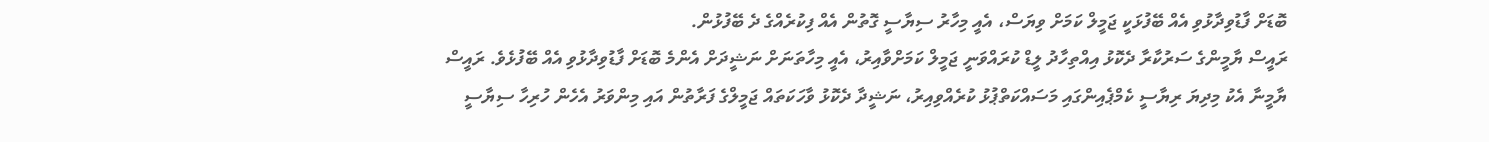ބޮޑަށް ފާޑުވިދާޅުވި އެއް ބޭފުޅަކީ ޖަމީލް ކަމަށް ވިޔަސް، އެއީ މިހާރު ސިޔާސީ ގޮތުން އެއް ފިކުރެއްގެ ދެ ބޭފުޅުން.
ރައީސް ޔާމީންގެ ސަރުކާރާ ދެކޮޅު އިއްތިހާދު ލީޑް ކުރައްވަނީ ޖަމީލް ކަމަށްވާއިރު، އެއީ މިހާތަނަށް ނަޝީދަށް އެންމެ ބޮޑަށް ފާޑުވިދާޅުވި އެއް ބޭފުޅެވެ. ރައީސް ޔާމީނާ އެކު މިދިޔަ ރިޔާސީ ކެމްޕެއިންގައި މަސައްކަތްޕުޅު ކުރެއްވިއިރު، ނަޝީދާ ދެކޮޅު ވާހަކަތައް ޖަމީލްގެ ފަރާތުން އައި މިންވަރު އެހެން ހުރިހާ ސިޔާސީ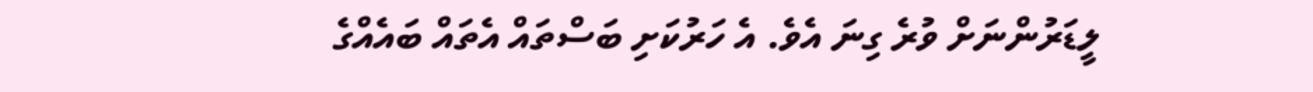ލީޑަރުންނަށް ވުރެ ގިނަ އެވެ. އެ ހަރުކަށި ބަސްތައް އެތައް ބައެއްގެ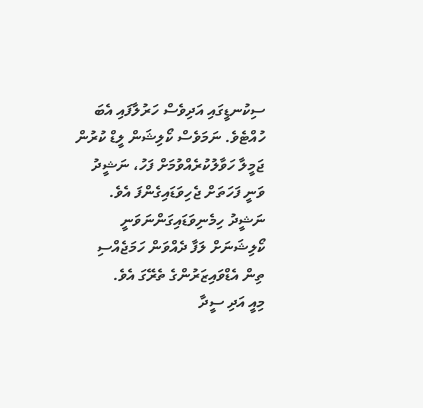ސިކުނޑީގައި އަދިވެސް ހަރުލާފައި އެބަ ހުއްޓެވެ. ނަމަވެސް ކޯލިޝަން ލީޑް ކުރުން ޖަމީލާ ހަވާލުކުރެއްވުމަށް ފަހު، ނަޝީދު ވަނީ ފަހަތަށް ޖެހިވަޑައިގެންފަ އެވެ. ނަޝީދު ހިމެނިވަޑައިގަންނަވަނީ ކޯލިޝަނަށް ލަފާ ދެއްވަން ހަމަޖެއްސި ތިން އެޑްވައިޒަރުންގެ ތެރޭގަ އެވެ.
މިއީ އަދި ސީދާ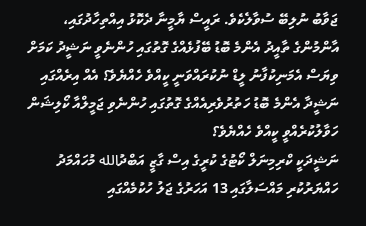ޖަވާބު ނުލިބޭ ސުވާލެކެވެ. ރައީސް ޔާމީނާ ދެކޮޅު އިއްތިހާދުގައި، އާންމުންގެ ތާއީދު އެންމެ ބޮޑު ބޭފުޅެއްގެ ގޮތުގައި ހުންނެވީ ނަޝީދު ކަމަށް ވިޔަސް އެމަނިކުފާނު ލީޑް ނުކުރައްވަނީ ކީއްވެ ހެއްޔެވެ؟ އެއް އިރެއްގައި ނަޝީދާ އެންމެ ބޮޑު ހަތުރުވެރިއެއްގެ ގޮތުގައި ހުންނެވި ޖަމީލްއާ ކޯލިޝަން ހަވާލުކުރެއްވީ ކީއްވެ ހެއްޔެވެ؟
ނަޝީދަކީ ކްރިމިނަލް ކޯޓުގެ ކުރީގެ އިސް ގާޒީ އަބްދުالله މުހައްމަދު ހައްޔަރުކުރި މައްސަލާގައި 13 އަހަރުގެ ޖަލު ހުކުމެއްގައި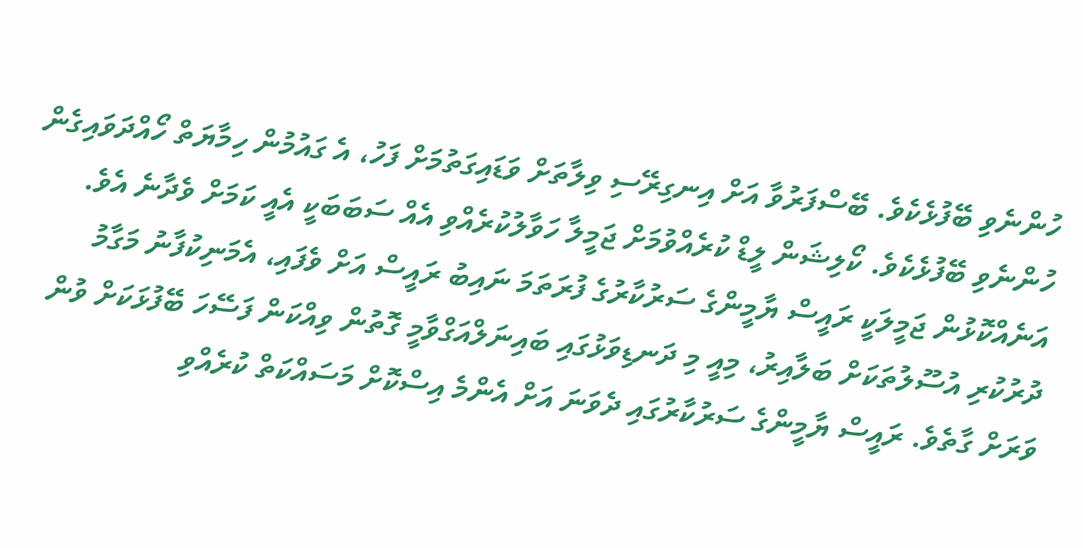ހުންނެވި ބޭފުޅެކެވެ. ބޭސްފަރުވާ އަށް އިނގިރޭސި ވިލާތަށް ވަޑައިގަތުމަށް ފަހު، އެ ގައުމުން ހިމާޔަތް ހޯއްދަވައިގެން ހުންނެވި ބޭފުޅެކެވެ. ކޯލިޝަން ލީޑް ކުރެއްވުމަށް ޖަމީލާ ހަވާލުކުރެއްވި އެއް ސަބަބަކީ އެއީ ކަމަށް ވެދާނެ އެވެ. އަނެއްކޮޅުން ޖަމީލަކީ ރައީސް ޔާމީންގެ ސަރުކާރުގެ ފުރަތަމަ ނައިބު ރައީސް އަށް ވެފައި، އެމަނިކުފާނު މަގާމު ދުރުކުރި އުސޫލުތަކަށް ބަލާއިރު، މިއީ މި ދަނޑިވަޅުގައި ބައިނަލްއަގްވާމީ ގޮތުން ވިއްކަން ފަސޭހަ ބޭފުޅަކަށް ވުން ވަރަށް ގާތެވެ. ރައީސް ޔާމީންގެ ސަރުކާރުގައި ދެވަނަ އަށް އެންމެ އިސްކޮށް މަސައްކަތް ކުރެއްވި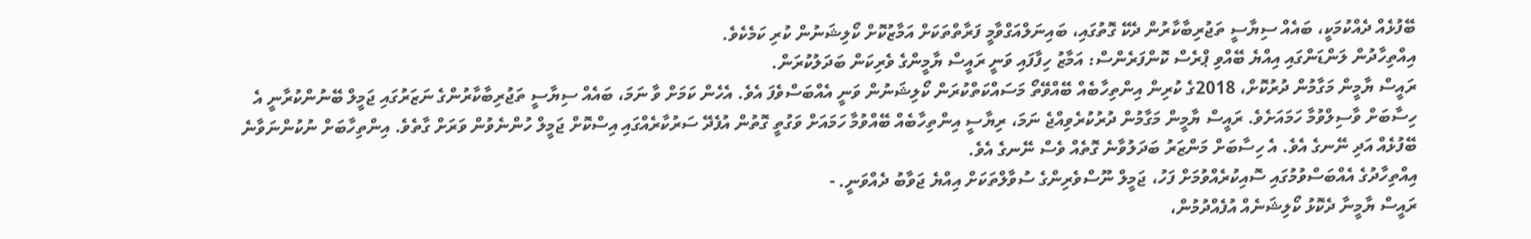ބޭފުޅެއް ދެއްކުމަކީ، ބައެއް ސިޔާސީ ތަޖުރިބާކާރުން ދެކޭ ގޮތުގައި، ބައިނަލްއަގްވާމީ ފަރާތްތަކަށް އަމާޒުކޮށް ކޯލިޝަނުން ކުރި ކަމެކެވެ.
އިއްތިހާދުން ލަންޑަންގައި އިއްޔެ ބޭއްވި ޕްރެސް ކޮންފަރެންސް: އަމާޒު ހިފާފައި ވަނީ ރައީސް ޔާމީންގެ ވެރިކަން ބަދަލުކުރަން.
ރައީސް ޔާމީން މަގާމުން ދުރުކޮށް، 2018ގެ ކުރިން އިންތިހާބެއް ބޭއްވޭތޯ މަސައްކަތްކުރަން ކޯލިޝަނުން ވަނީ އެއްބަސްވެފަ އެވެ. އެހެން ކަމަށް ވާ ނަމަ، ބައެއް ސިޔާސީ ތަޖުރިބާކާރުންގެ ނަޒަރުގައި ޖަމީލް ބޭނުންކުރާނީ އެ ހިސާބަށް ވާސިލްވުމާ ހަމައަށެވެ. ރައީސް ޔާމީން މަގާމުން ދުރުކުރެވިއްޖެ ނަމަ، ރިޔާސީ އިންތިހާބެއް ބޭއްވުމާ ހަމައަށް ވަގުތީ ގޮތުން އުފެދޭ ސަރުކާރެއްގައި އިސްކޮށް ޖަމީލް ހުންނެވުން ވަރަށް ގާތެވެ. އިންތިހާބަށް ނުކުންނަވާނެ ބޭފުޅެއް އަދި ނޭނގެ އެވެ. އެ ހިސާބަށް މަންޒަރު ބަދަލުވާނެ ގޮތެއް ވެސް ނޭނގެ އެވެ.
އިއްތިހާދުގެ އެއްބަސްވުމުގައި ސޮއިކުރެއްވުމަށް ފަހު، ޖަމީލް ނޫސްވެރިންގެ ސުވާލްތަކަށް އިއްޔެ ޖަވާބު ދެއްވަނީ. -
ރައީސް ޔާމީނާ ދެކޮޅު ކޯލިޝަނެއް އުފެއްދުމުން،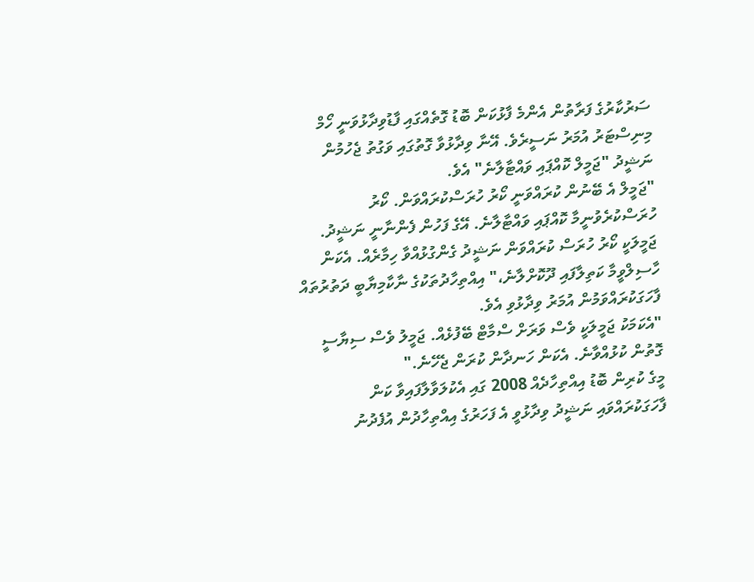ސަރުކާރުގެ ފަރާތުން އެންމެ ފާޅުކަން ބޮޑު ގޮތެއްގައި ފާޑުވިދާޅުވަނީ ހޯމް މިނިސްޓަރު އުމަރު ނަސީރެވެ. އޭނާ ވިދާޅުވާ ގޮތުގައި ވަގުތު ޖެހުމުން ނަޝީދު "ޖަމީލް ކޮއްޕައި ވައްޓާލާނެ" އެވެ.
"ޖަމީލް އެ ބޭނުން ކުރައްވަނީ ކޯރު ހުރަސްކުރައްވަން. ކޯރު ހުރަސްކުރެވުނީމާ ކޮއްޕައި ވައްޓާލާނެ. އޭގެ ފަހުން ފެންނާނީ ނަޝީދު. ޖަމީލަކީ ކޯރު ހުރަސް ކުރައްވަން ނަޝީދު ގެންގުޅުއްވާ ހިމާރެއް. އެކަން ހާސިލްވީމާ ކަތިލާފައި ދޫކޮށްލާނެ،" އިއްތިހާދުތަކުގެ ނާކާމިޔާބީ ދަތުރުތައް ފާހަގަކުރައްވަމުން އުމަރު ވިދާޅުވި އެވެ.
"އެކަމަކު ޖަމީލަކީ ވެސް ވަރަށް ސްމާޓް ބޭފުޅެއް. ޖަމީލު ވެސް ސިޔާސީ ގޮތުން ކުޅުއްވާނެ. އެކަން ހަނދާން ކުރަން ޖެހޭނެ."
މީގެ ކުރިން ބޮޑު އިއްތިހާދެއް 2008 ގައި އެކުލަވާލާފައިވާ ކަން ފާހަގަކުރައްވައި ނަޝީދު ވިދާޅުވީ އެ ފަހަރުގެ އިއްތިހާދުން އުފެދުނު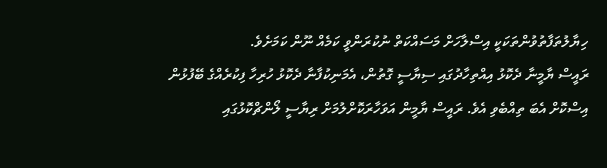ހިޔާލުތަފާތުވުންތަކަކީ އިސްލާހަށް މަސައްކަތް ނުކުރަންވީ ކަމެއް ނޫން ކަމަށެވެ.
ރައީސް ޔާމީނާ ދެކޮޅު އިއްތިހާދުގައި ސިޔާސީ ގޮތުން، އެމަނިކުފާނާ ދެކޮޅު ހުރިހާ ފިކުރެއްގެ ބޭފުޅުން އިސްކޮށް އެބަ ތިއްބެވި އެވެ. ރައީސް ޔާމީން އަވަހާރަކޮށްލުމަށް ރިޔާސީ ލޯންޗްކޮޅުގައި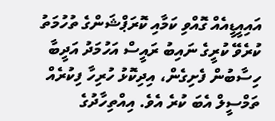އައިއީޑީއެއް ގޮއްވި ކަމާއި ކޮރަޕްޝަންގެ ތުހުމަތު ކުރެވޭ ކުރީގެ ނައިބު ރައީސް އަހުމަދު އަދީބާ ހިސާބުން ފެށިގެން، އިދިކޮޅު ހުރިހާ ފިކުރެއް ތަމްސީލް އެބަ ކުރެ އެވެ. އިއްތިހާދުގެ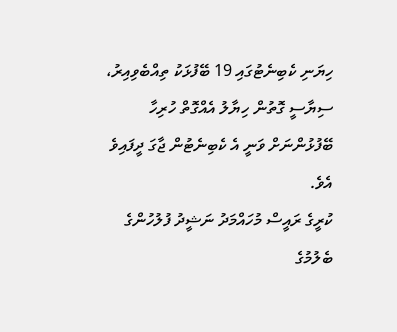ހިޔަނި ކެބިނެޓުގައި 19 ބޭފުޅަކު ތިއްބެވިއިރު، ސިޔާސީ ގޮތުން ހިޔާލު އެއްގޮތް ހުރިހާ ބޭފުޅުންނަށް ވަނީ އެ ކެބިނެޓުން ޖާގަ ދީފައިވެ އެވެ.
ކުރީގެ ރައީސް މުހައްމަދު ނަޝީދު ފުލުހުންގެ ބެލުމުގެ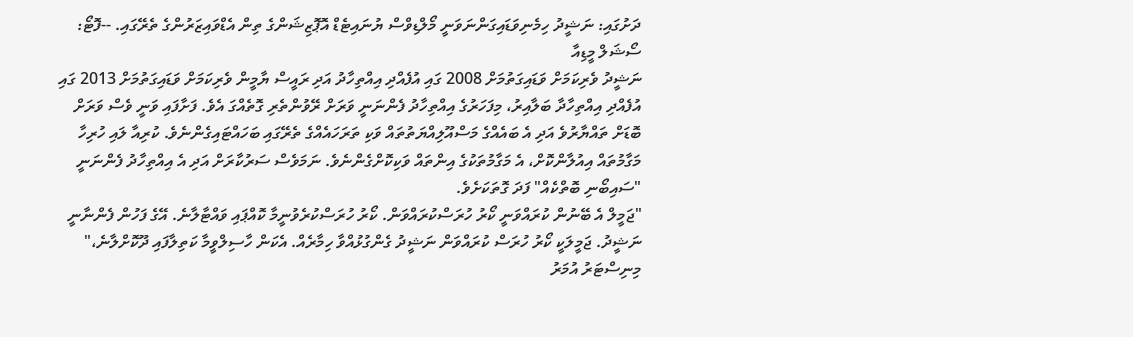ދަށުގައި: ނަޝީދު ހިމެނިވަޑައިގަންނަވަނީ މޯލްޑިވްސް ޔުނައިޓެޑް އޮޕޮޒިޝަންގެ ތިން އެޑްވައިޒަރުންގެ ތެރޭގައި. --ފޮޓޯ: ސޯޝަލް މީޑިއާ
ނަޝީދު ވެރިކަމަށް ވަޑައިގަތުމަށް 2008 ގައި އުފެއްދި އިއްތިހާދު އަދި ރައީސް ޔާމީން ވެރިކަމަށް ވަޑައިގަތުމަށް 2013 ގައި އުފެއްދި އިއްތިހާދާ ބަލާއިރު، މިފަހަރުގެ އިއްތިހާދު ފެންނަނީ ވަރަށް ރޭވުންތެރި ގޮތެއްގަ އެވެ. ފަށާފައި ވަނީ ވެސް ވަރަށް ބޮޑަށް ތައްޔާރުވެ އަދި އެ ބައެއްގެ މަސްއޫލިއްޔަތުތައް ވަކި ތަރަހައެއްގެ ތެރޭގައި ބަހައްޓައިގެންނެވެ. ކުރިއާ ލައި ހުރިހާ މަގާމުތައް އިއުލާންކޮށް، އެ މަގާމުތަކުގެ އިންތައް ވަކިކޮށްގެންނެވެ. ނަމަވެސް ސަރުކާރަށް އަދި އެ އިއްތިހާދު ފެންނަނީ "ސައިބޯނި ބޮތްކެއް" ފަދަ ގޮތަކަށެވެ.
"ޖަމީލް އެ ބޭނުން ކުރައްވަނީ ކޯރު ހުރަސްކުރައްވަން. ކޯރު ހުރަސްކުރެވުނީމާ ކޮއްޕައި ވައްޓާލާނެ. އޭގެ ފަހުން ފެންނާނީ ނަޝީދު. ޖަމީލަކީ ކޯރު ހުރަސް ކުރައްވަން ނަޝީދު ގެންގުޅުއްވާ ހިމާރެއް. އެކަން ހާސިލްވީމާ ކަތިލާފައި ދޫކޮށްލާނެ،"
މިނިސްޓަރު އުމަރު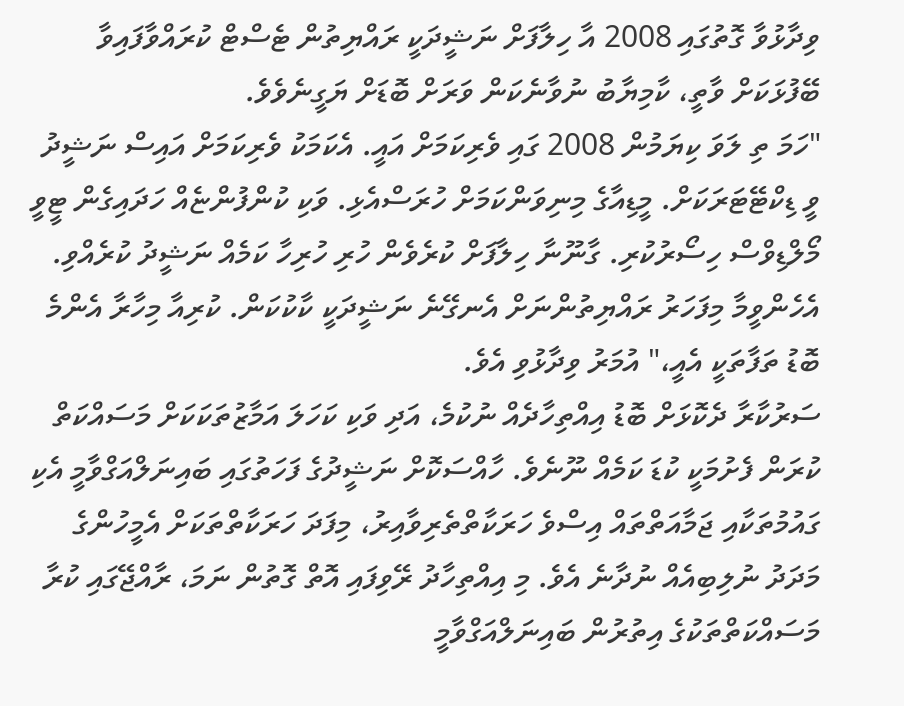ވިދާޅުވާ ގޮތުގައި 2008 އާ ހިލާފަށް ނަޝީދަކީ ރައްޔިތުން ޓެސްޓް ކުރައްވާފައިވާ ބޭފުޅަކަށް ވާތީ، ކާމިޔާބު ނުވާނެކަން ވަރަށް ބޮޑަށް ޔަގީނެވެވެ.
"ހަމަ ތި ލަވަ ކިޔަމުން 2008 ގައި ވެރިކަމަށް އައީ. އެކަމަކު ވެރިކަމަށް އައިސް ނަޝީދު ވީ ޑިކްޓޭޓަރަކަށް. މީޑިއާގެ މިނިވަންކަމަށް ހުރަސްއެޅި. ވަކި ކުންފުންޏެއް ހަދައިގެން ޓީވީ މޯލްޑިވްސް ހިސޯރުކުރި. ގާނޫނާ ހިލާފަށް ކުރެވެން ހުރި ހުރިހާ ކަމެއް ނަޝީދު ކުރެއްވި. އެހެންވީމާ މިފަހަރު ރައްޔިތުންނަށް އެނގޭނެ ނަޝީދަކީ ކާކުކަން. ކުރިއާ މިހާރާ އެންމެ ބޮޑު ތަފާތަކީ އެއީ،" އުމަރު ވިދާޅުވި އެވެ.
ސަރުކާރާ ދެކޮޅަށް ބޮޑު އިއްތިހާދެއް ނުކުމެ، އަދި ވަކި ކަހަލަ އަމާޒުތަކަކަށް މަސައްކަތް ކުރަން ފެށުމަކީ ކުޑަ ކަމެއް ނޫނެވެ. ހާއްސަކޮށް ނަޝީދުގެ ފަހަތުގައި ބައިނަލްއަގްވާމީ އެކި ގައުމުތަކާއި ޖަމާއަތްތައް އިސްވެ ހަރަކާތްތެރިވާއިރު، މިފަދަ ހަރަކާތްތަކަށް އެމީހުންގެ މަދަދު ނުލިބިއެއް ނުދާނެ އެވެ. މި އިއްތިހާދު ރޭވިފައި އޮތް ގޮތުން ނަމަ، ރާއްޖޭގައި ކުރާ މަސައްކަތްތަކުގެ އިތުރުން ބައިނަލްއަގްވާމީ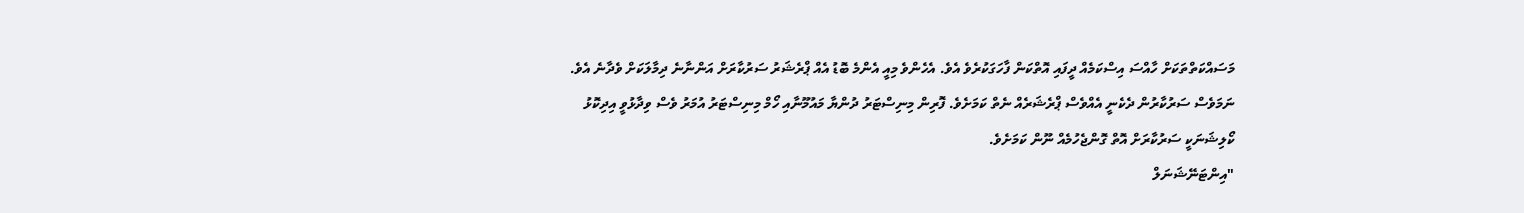މަސައްކަތްތަކަށް ހާއްސަ އިސްކަމެއް ދީފައި އޮތްކަން ފާހަގަކުރެވެ އެވެ. އެހެންވެ މިއީ އެންމެ ބޮޑު އެއް ޕްރެޝަރު ސަރުކާރަށް އަންނާނެ ދިމާލަކަށް ވެދާނެ އެވެ.
ނަމަވެސް ސަރުކާރުން ދެކެނީ އެއްވެސް ޕްރެޝަރެއް ނެތް ކަމަށެވެ. ފޮރިން މިނިސްޓަރު ދުންޔާ މައުމޫނާއި ހޯމް މިނިސްޓަރު އުމަރު ވެސް ވިދާޅުވީ އިދިކޮޅު ކޯލިޝަނަކީ ސަރުކާރަށް އޮތް ގޮންޖެހުމެއް ނޫން ކަމަށެވެ.
"އިންޓަނޭޝަނަލް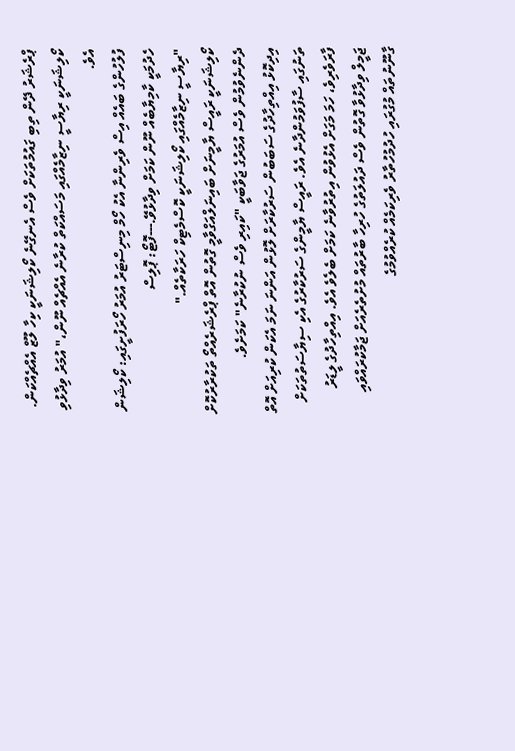ޕްރެޝަރު ދޭން ތިބި ގައުމުތަކަށް ވެސް އެނގޭނެ ކޯލިޝަނަކީ ކިހާ ލޫޒް އެއްޗެއްކަން. ކޯލިޝަނަކީ ރިޔާސީ ނިޒާމެއްގައި މަސައްކަތް ކުރާނެ އެއްޗެއް ނޫން،" އުމަރު ވިދާޅުވި އެވެ.
ފުލުހުންގެ ބައެއް އިސް ވެރިންނާ އެކު ހޯމް މިނިސްޓަރު އުމަރު ހޯރަފުށީގައި: ކޯލިޝަން ހެދުމަކީ ކާމިޔާބެއް ނޫން ކަމަށް ވިދާޅުވޭ.---ފޮޓޯ: ޕޮލިސް
"ރިޔާސީ ނިޒާމެއްގައި ކޯލިޝަނަކީ ކޮސްމެޓިކް ހަރަކާތެއް."
ކޯލިޝަނަކީ ރައީސް ޔާމީނަށް ބައިނަލްއަގްވާމީ ގޮތުން އޮތް ޕްރެޝަރެއްތޯ ތަކުރާރުކޮށް ދެންނެވުމުން ވެސް އުމަރުގެ ޖަވާބަކީ "ކައިރި ވެސް ނުކުރާނެ" ކަމަށެވެ.
އިދިކޮޅު އިއްތިހާދުގެ ސަބަބުން ސަރުކާރަށް ލޮޅުން އަންނަ ނަމަ އެކަން ކުރިއަށް އޮތް ތަނުގައި ސާފުވަމުންދާނެ އެވެ. ރައީސް ޔާމީންގެ ސަރުކާރުގެ އެކި ސިޔާސަތުތަކަށް ފާރަވެރިވެ، ހަމަ މަގަށް އެޅުވުން އިތުރުވާނެ ކަމަށް ބެލެވެ އެވެ. އިއްތިހާދުގެ ލީޑަރު ޖަމީލް ވިދާޅުވާ ގޮތުން ވެސް ދައުލަތުގެ ހުރިހާ ބާރުތައް މުށުތެރެއަށް ޖަމާކުރައްވައި ގާނޫނުތައް މުގުރައި ހުދުމުހުތާރު ވެރިކަމެއް ކުރެއްވުމުގެ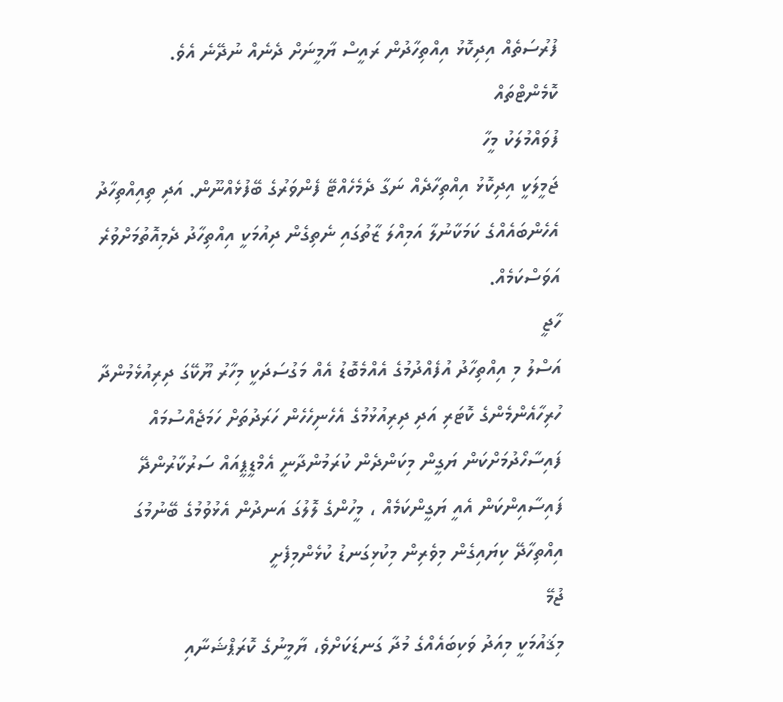ފުރުސަތެއް އިދިކޮޅު އިއްތިހާދުން ރައީސް ޔާމީނަށް ދެނެއް ނުދޭނެ އެވެ.
ކޮމެންޓްތައް
ފުވައްމުލަކު މީހާ
ޖަމީލަކީ އިދިކޮޅު އިއްތިހާދެއް ނަގާ ދެމެހެއްޓޭ ފެންވަރުގެ ބޭފުޅެއްނޫން. އަދި ތިއިއްތިހާދު އެހެންބައެއްގެ ކަމަކާނުލާ އަމިއްލަ ޒާތުގައި ނެތިގެން ދިއުމަކީ އިއްތިހާދު ދެމިއޮތުމަށްވުރެ އަވަސްކަމެއް.
ހާޖީ
އަސްލު މި އިއްތިހާދު އުފެއްދުމުގެ އެއްމެބޮޑު އެއް މަގުސަދަކީ މިހާރު ޔޫކޭގަ ދިރިއުޅެމުންދާ ހުރިހާއެންމެންގެ ކޮޓަރި އަދި ދިރިއުޅުމުގެ އެހެނިހެހެން ހަރަދުތަށް ހަމަޖެއްސުމައް ފައިސާހޯދުމަށްކަން ޔަގީން މިކަންދެން ކުރަމުންދާނީ އެމްޑީޕީއައް ސަރުކާރުންދޭ ފައިސާއިންކަން އެއީ ޔަގީންކަމެއް ، މީހުންގެ ލޮލުގަ އަނދުން އެޅުވުމުގެ ބޭނުމުގަ އިއްތިހާދޭ ކިޔައިގެން މިވެރިން މިކުޅިގަނޑު ކުޅެންމިފެށީ
ޖުމޭ
މިޤައުމަކީ މިއަދު ވަކިބައެއްގެ މުދާ ގަނޑަކަށްވެ، ޔާމީނުގެ ކޮރަޕްޝަނާއި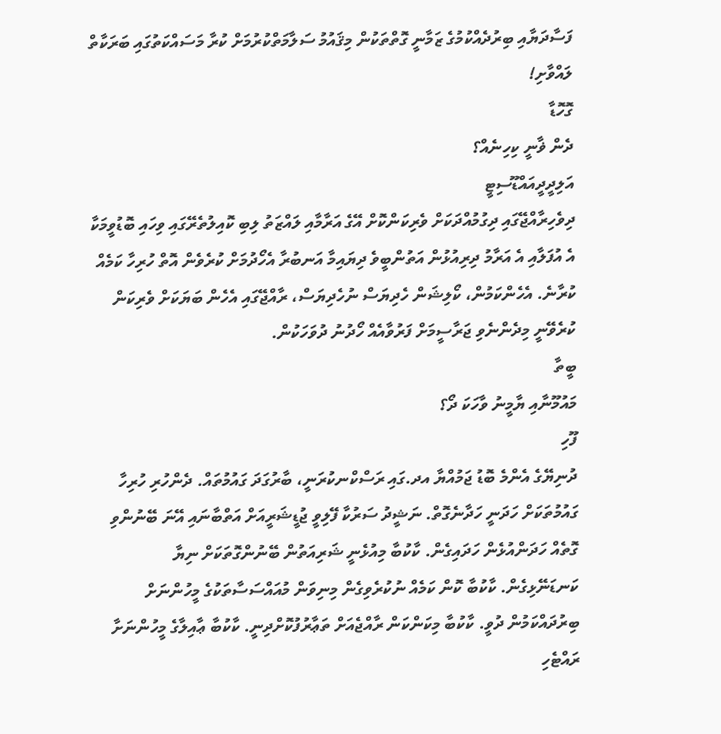ފަސާދަޔާއި ބިރުދެއްކުމުގެ ޒަމާނީ ގޮތްތަކުން މިޤައުމު ސަލާމަތްކުރުމަށް ކުރާ މަސައްކަތުގައި ބަރަކާތް ލައްވާށި!
ގޮހޮޑާ
ދެން ޥާނީ ކިހިނެއް؟
އަލިދީދީއައްޑޫސިޓީ
ދިވެހިރާއްޖޭގައި ދިގުމުއްދަކަށް ވެރިކަންކޮށް އޭގެ އަރާމާއި ލައްޒަތު ލިބި ކޮއިލުތެރޭގައި ވިހައި ބޮޑުވީމަކާ އެ އުފަލާއި އެ އަރާމު ދިރިއުޅުން އަތުންބީވެ ދިޔައިމާ އަނބުރާ އެހޯދުމަށް ކުރެވެން އޮތް ހުރިހާ ކަމެއް ކުރާނެ. އެހެންކަމުން، ކޯލިޝަން ހެދިޔަސް ނުހެދިޔަސް، ރާއްޖޭގައި އެހެން ބަޔަކަށް ވެރިކަން ކުރެވޭނީ މިދެންނެވި ޖަރާސީމަށް ފަރުވާއެއް ހޯދުނު ދުވަހަކުން.
ބީތާ
މައުމޫނާއި ޔާމީނު ވާހަކަ ދޯ؟
ފޫހި
ދުނިޔޭގެ އެންމެ ބޮޑު ޖަމުއްޔާ އދ.ގައި ރަސްކްނކުރަނީ، ބާރުގަދަ ގައުމުތައް. ދެންހުރި ހުރިހާ ގައުމުތަކަށް ހަދަނީ ހަދާނެގޮތް. ނަޝީދު ސަރުކާ ފޭލިވީ ޖުޑީޝަރީއަށް އަތްބާނައި އޭނަ ބޭނުންވި ގޮތެއް ހަދަންއުޅެން ހަދައިގެން. ކާކުބާ މިއުޅެނީ ޝަރިއަތުން ބޭނުންގޮތަކަށް ނިޔާ ކަނޑަނޭޅިގެން. ކާކުބާ ކޮން ކަމެއް ނުކުރެވިގެން މިނިވަން މުއައްސަސާތަކުގެ މީހުންނަށް ބިރުދައްކަމުން ދުވީ. ކާކުބާ މިކަންކަން ރާއްޖެއަށް ތަޢާރުފުކޮށްދިނީ. ކާކުބާ ޢާއިލާގެ މީހުންނަށާ ރައްޓެހި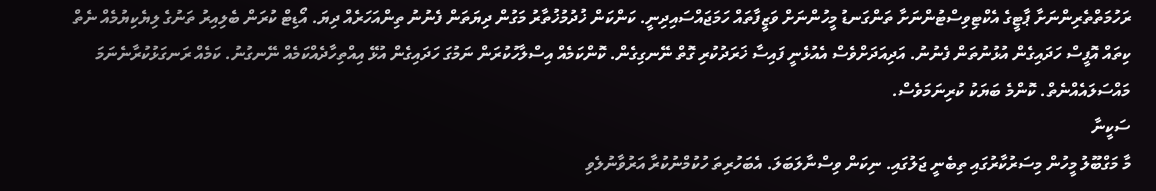ރަހުމަތްތެރިންނަށާ ޕާޓީގެ އެކްޓިވިސްޓުންނަށާ ތަންގަނޑު މީހުންނަށް ވަޒީފާތައް ހަމަޖައްސައިދިނީ. ކަންކަން ޚުދުމުޚުތާރު މަގުން ދިޔަތަން ފެނުނު ތިންއަހަރެއް ދިޔަ. އޯޑިޓް ކުރަން ބެލިއިރު ތަނުގެ ލިޔެކިޔުމެއް ނެތް ކިތައް އޮފީސް ހަދައިގެން އުޅުނުތަން ފެނުނު. އަދިއަދަށްވެސް އެއުޅެނީ ފައިސާ ޚަރަދުކުރި ގޮތް ނޭނގިގެން. ކޮންކަމެއް އިސްލާހުކުރަން ނަމުގަ ހަދައިގެން އުޅޭ އިއްތިހާދެއްކަމެއް ނޭނގުނު. ކަމެއް ރަނގަޅުކުރާނެނަމަ މައްސަލައެއްނެތް. ކޮންމެ ބަޔަކު ކުރިނަމަވެސް.
ސަކީނާ
މާ މަގްބޫލު މީހުން މިސަރުކާރުގައި ތިބެނީ ޖަލުގައި. ނިކަން ވިސްނާލަބަލަ. އެބަހުރިތަ ހުކުމްނުކުރާ އަރުވާނުލެވި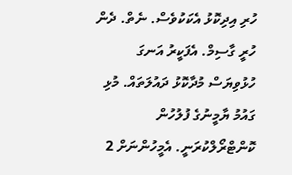ހުރި އިދިކޮޅު އެކަކުވެސް. ނެތް. ދެން ހުރީ ގާސިމް. އެފަކީރު އަނގަ ހުޅުވިޔަސް މުދާކޮޅު ދައުލަތައް. މުޅި ގައުމު ޔާމީނުގެ ފުލުހުން ކޮންޓްރޯލްކުރަނީ. އެމީހުންނަށް 2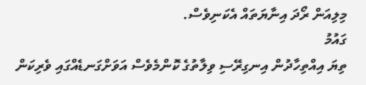މިލިއަން ރޯދަ އިނާޔަތައް އެކަނިވެސް.
ގައުމު
ތިޔަ އިއްތިހާދުން އިނގިރޭސި ވިލާތުގެ ކޮންމެވެސް އަވަށްގަނޑެއްގައި ވެރިކަން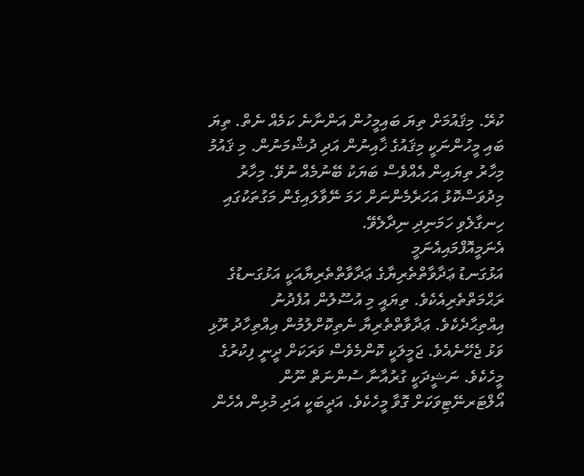ކުރޭ. މިޤައުމަށް ތިޔަ ބައިމީހުން އަންނާނެ ކަމެއް ނެތް. ތިޔަ ބައި މީހުންނަކީ މިޤައުގެ ޚާއިނުން އަދި ދުޝްމަނުން. މި ޤައުމު މިހާރު ތިޔައިން އެއްވެސް ބަޔަކު ބޭނުމެއް ނުވޭ. މިހާރު މިދުވަސްކޮޅު އަހަރެމެންނަށް ހަމަ ނޭވާލައިގެން މަގުތަކުގައި ހިނގާލެވި ހަމަނިދި ނިދާލެވޭ.
އެނަމީއޮފްމައިއެނަމީ
އަޅުގަނޑު ޢަދާވާތްތެރިޔާގެ ޢަދާވާތްތެރިޔާއަކީ އަޅުގަނޑުގެ ރަޙްމަތްތެރިއެކެވެ. ތިޔައީ މި އުސޫލުން އުފެދުނު އިއްތިޙާދެކެވެ. ޢަދާވާތްތެރިޔާ ނެތިކޮށްލުމުން އިއްތިހާދު ރޫޅި ވަޅު ޖެހޭނެއެވެ. ޖަމީލަކީ ކޮންމެވެސް ވަރަކަށް ދީނީ ފިކުރުގެ މީހެކެވެ. ނަޝީދަކީ ގުރުއާނާ ސުންނަތް ނޫން އޯލްޓަރނޭޓިވަކަށް ގޮވާ މީހެކެވެ. އަދީބަކީ އަދި މުޅިން އެހެން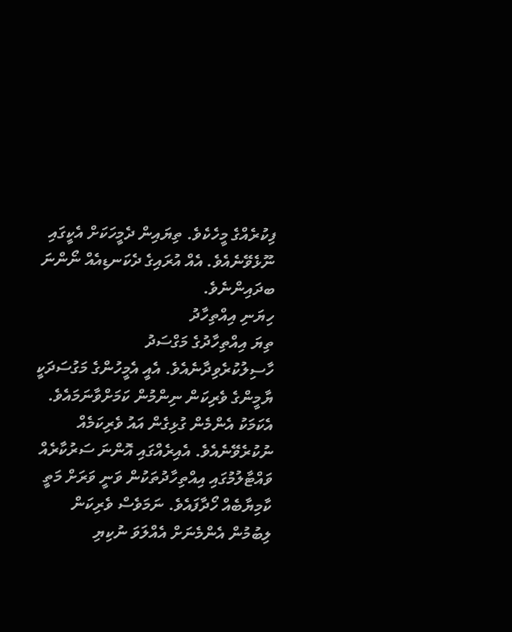ފިކުރެއްގެ މީހެކެވެ. ތިޔައިން ދެމީހަކަށް އެކީގައި ނޫޅެވޭނެއެވެ. އެއް އުރައިގެ ދެކަނޑިއެއް ނޯންނަ ބދައިންނެވެ.
ހިޔަނި އިއްތިހާދު
ތިޔަ އިއްތިހާދުގެ މަގްސަދު ހާސިލުކުރެވިދާނެއެވެ. އެއީ އެމީހުންގެ މަގުސަދަކީ ޔާމީންގެ ވެރިކަން ނިންމުން ކަމަށްވާނަމައެވެ. އެކަމަކު އެންމެން ގުޅިގެން އައު ވެރިކަމެއް ނުކުރެވޭނެއެވެ. އެއިރެއްގައި އޮންނަ ސަރުކާރެއް ވައްޓާލުމުގައި އިއްތިހާދުތަކުން ވަނީ ވަރަށް މަތީ ކާމިޔާބެއް ހޯދާފައެވެ. ނަމަވެސް ވެރިކަން ލިބުމުން އެންމެނަށް އެއްލަވަ ނުކިޔި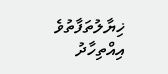ޚިޔާލުތަފާތުވެ އިއްތިހާދު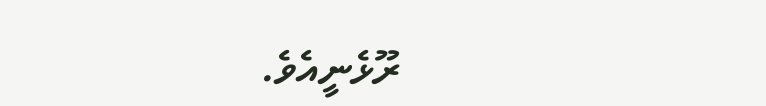ރޫޅެނީއެވެ.